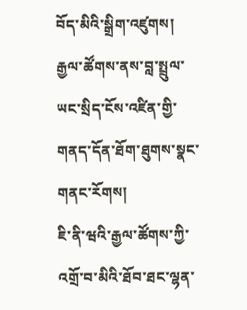བོད་མིའི་སྒྲིག་འཛུགས།
རྒྱལ་ཚོགས་ནས་བླ་སྤྲུལ་ཡང་སྲིད་ངོས་འཛིན་གྱི་གནད་དོན་ཐོག་ཐུགས་སྣང་གནང་རོགས།
ཇི་ནི་ཝའི་རྒྱལ་ཚོགས་ཀྱི་འགྲོ་བ་མིའི་ཐོབ་ཐང་ལྷན་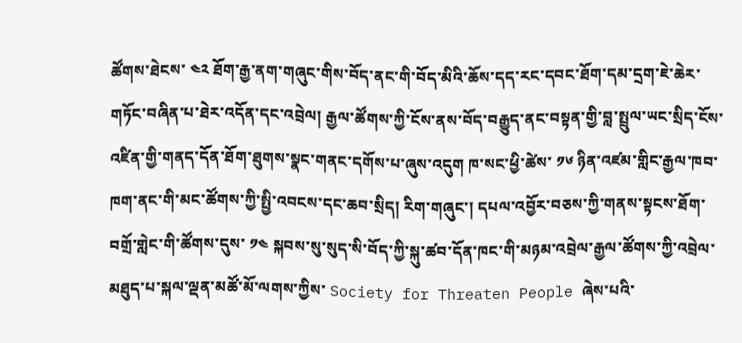ཚོགས་ཐེངས་ ༤༢ ཐོག་རྒྱ་ནག་གཞུང་གིས་བོད་ནང་གི་བོད་མིའི་ཆོས་དད་རང་དབང་ཐོག་དམ་དྲག་ཇེ་ཆེར་གཏོང་བཞིན་པ་ཐེར་འདོན་དང་འབྲེལ། རྒྱལ་ཚོགས་ཀྱི་ངོས་ནས་བོད་བརྒྱུད་ནང་བསྟན་གྱི་བླ་སྤྲུལ་ཡང་སྲིད་ངོས་འཛིན་གྱི་གནད་དོན་ཐོག་ཐུགས་སྣང་གནང་དགོས་པ་ཞུས་འདུག ཁ་སང་ཕྱི་ཚེས་ ༡༦ ཉིན་འཛམ་གླིང་རྒྱལ་ཁབ་ཁག་ནང་གི་མང་ཚོགས་ཀྱི་སྤྱི་འབངས་དང་ཆབ་སྲིད། རིག་གཞུང་། དཔལ་འབྱོར་བཅས་ཀྱི་གནས་སྟངས་ཐོག་བགྲོ་གླེང་གི་ཚོགས་དུས་ ༡༤ སྐབས་སུ་སུད་སི་བོད་ཀྱི་སྐུ་ཚབ་དོན་ཁང་གི་མཉམ་འབྲེལ་རྒྱལ་ཚོགས་ཀྱི་འབྲེལ་མཐུད་པ་སྐལ་ལྡན་མཚོ་མོ་ལགས་ཀྱིས་ Society for Threaten People ཞེས་པའི་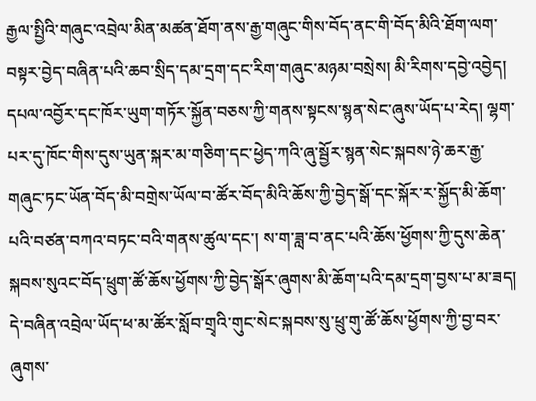རྒྱལ་སྤྱིའི་གཞུང་འབྲེལ་མིན་མཚན་ཐོག་ནས་རྒྱ་གཞུང་གིས་བོད་ནང་གི་བོད་མིའི་ཐོག་ལག་བསྟར་བྱེད་བཞིན་པའི་ཆབ་སྲིད་དམ་དྲག་དང་རིག་གཞུང་མཉམ་བསྲེས། མི་རིགས་དབྱེ་འབྱེད། དཔལ་འབྱོར་དང་ཁོར་ཡུག་གཏོར་སྐྱོན་བཅས་ཀྱི་གནས་སྟངས་སྙན་སེང་ཞུས་ཡོད་པ་རེད། ལྷག་པར་དུ་ཁོང་གིས་དུས་ཡུན་སྐར་མ་གཅིག་དང་ཕྱེད་ཀའི་ཞུ་སྦྱོར་སྙན་སེང་སྐབས་ཉེ་ཆར་རྒྱ་གཞུང་ཏང་ཡོན་བོད་མི་བགྲེས་ཡོལ་བ་ཚོར་བོད་མིའི་ཆོས་ཀྱི་བྱེད་སྒོ་དང་སྐོར་ར་སྐྱོད་མི་ཆོག་པའི་བཙན་བཀའ་བཏང་བའི་གནས་ཚུལ་དང་། ས་ག་ཟླ་བ་ནང་པའི་ཆོས་ཕྱོགས་ཀྱི་དུས་ཆེན་སྐབས་སུའང་བོད་ཕྲུག་ཚོ་ཆོས་ཕྱོགས་ཀྱི་བྱེད་སྒོར་ཞུགས་མི་ཆོག་པའི་དམ་དྲག་བྱས་པ་མ་ཟད། དེ་བཞིན་འབྲེལ་ཡོད་ཕ་མ་ཚོར་སློབ་གྲྭའི་གུང་སེང་སྐབས་སུ་ཕྲུ་གུ་ཚོ་ཆོས་ཕྱོགས་ཀྱི་བྱ་བར་ཞུགས་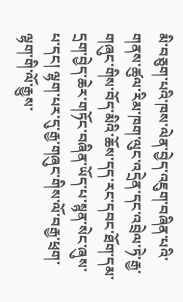མི་བཅུག་པའི་ཁས་ལེན་བྱེད་འཇུག་བཞིན་པའི་གནས་ཚུལ་རིམ་ཁག་ལུང་འདྲེན་དང་འབྲེལ་ཏེ་རྒྱ་གཞུང་གིས་བོད་མིའི་ཆོས་དད་རང་དབང་ཐོག་དམ་དྲག་བྱེད་ཆེར་གཏོང་བཞིན་ཡོད་པ་སྙན་སེང་ཞུས་པ་དང། ལྷག་པར་དུ་རྒྱ་གཞུང་གིས་ལོ་བརྒྱ་ཕྲག་ལྷག་གི་ལོ་རྒྱུས་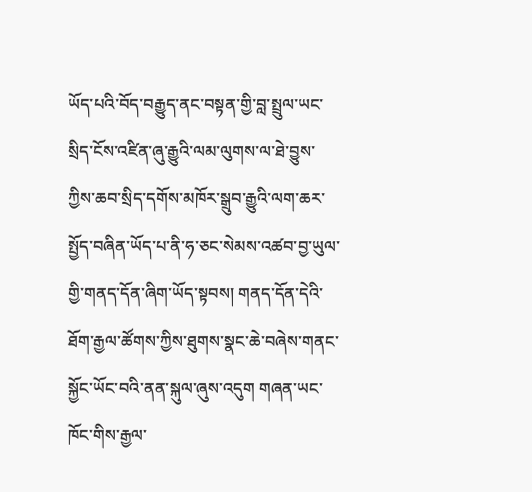ཡོད་པའི་བོད་བརྒྱུད་ནང་བསྟན་གྱི་བླ་སྤྲུལ་ཡང་སྲིད་ངོས་འཛིན་ཞུ་རྒྱུའི་ལམ་ལུགས་ལ་ཐེ་བྱུས་ཀྱིས་ཆབ་སྲིད་དགོས་མཁོར་སྒྲུབ་རྒྱུའི་ལག་ཆར་སྤྱོད་བཞིན་ཡོད་པ་ནི་ཧ་ཅང་སེམས་འཚབ་བྱ་ཡུལ་གྱི་གནད་དོན་ཞིག་ཡོད་སྟབས། གནད་དོན་དེའི་ཐོག་རྒྱལ་ཚོགས་ཀྱིས་ཐུགས་སྣང་ཆེ་བཞེས་གནང་སྐྱོང་ཡོང་བའི་ནན་སྐུལ་ཞུས་འདུག གཞན་ཡང་ཁོང་གིས་རྒྱལ་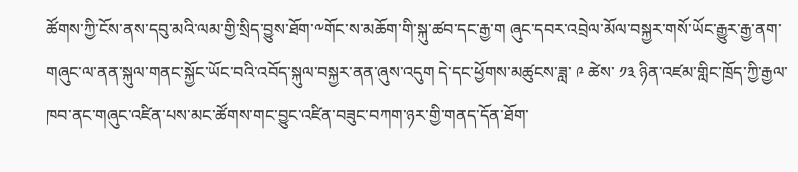ཚོགས་ཀྱི་ངོས་ནས་དབུ་མའི་ལམ་གྱི་སྲིད་བྱུས་ཐོག་༸གོང་ས་མཆོག་གི་སྐུ་ཚབ་དང་རྒྱ་ག ཞུང་དབར་འབྲེལ་མོལ་བསྐྱར་གསོ་ཡོང་རྒྱུར་རྒྱ་ནག་གཞུང་ལ་ནན་སྐུལ་གནང་སྐྱོང་ཡོང་བའི་འབོད་སྐུལ་བསྐྱར་ནན་ཞུས་འདུག དེ་དང་ཕྱོགས་མཚུངས་ཟླ་ ༩ ཚེས་ ༡༣ ཉིན་འཛམ་གླིང་ཁྲོད་ཀྱི་རྒྱལ་ཁབ་ནང་གཞུང་འཛིན་པས་མང་ཚོགས་གང་བྱུང་འཛིན་བཟུང་བཀག་ཉར་གྱི་གནད་དོན་ཐོག་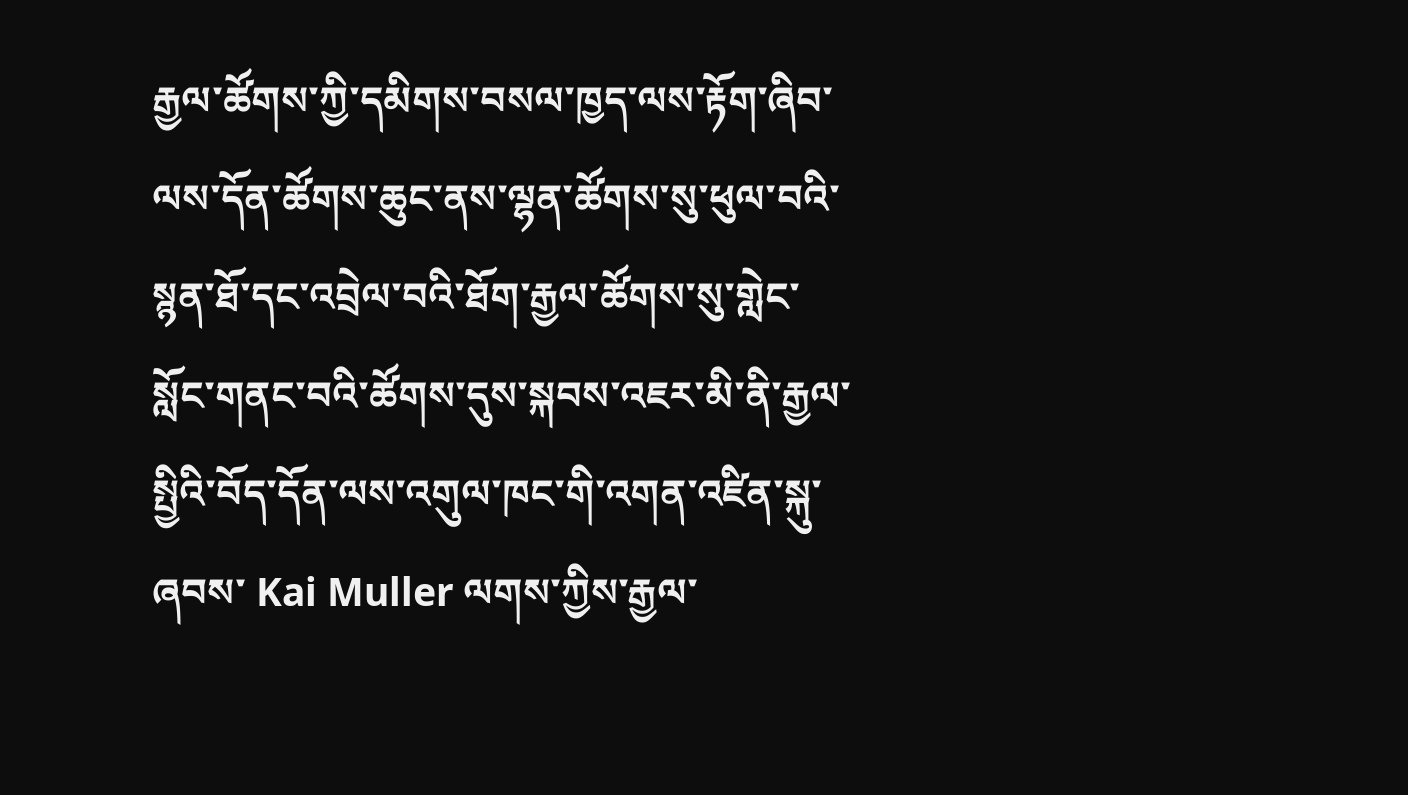རྒྱལ་ཚོགས་ཀྱི་དམིགས་བསལ་ཁྱད་ལས་རྟོག་ཞིབ་ལས་དོན་ཚོགས་ཆུང་ནས་ལྷན་ཚོགས་སུ་ཕུལ་བའི་སྙན་ཐོ་དང་འབྲེལ་བའི་ཐོག་རྒྱལ་ཚོགས་སུ་གླེང་སློང་གནང་བའི་ཚོགས་དུས་སྐབས་འཇར་མི་ནི་རྒྱལ་སྤྱིའི་བོད་དོན་ལས་འགུལ་ཁང་གི་འགན་འཛིན་སྐུ་ཞབས་ Kai Muller ལགས་ཀྱིས་རྒྱལ་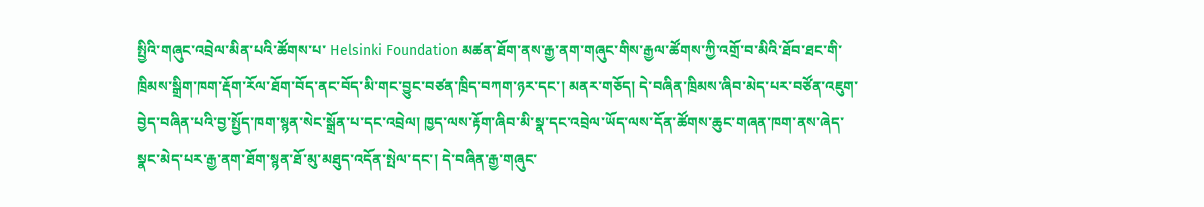སྤྱིའི་གཞུང་འབྲེལ་མིན་པའི་ཚོགས་པ་ Helsinki Foundation མཚན་ཐོག་ནས་རྒྱ་ནག་གཞུང་གིས་རྒྱལ་ཚོགས་ཀྱི་འགྲོ་བ་མིའི་ཐོབ་ཐང་གི་ཁྲིམས་སྒྲིག་ཁག་རྡོག་རོལ་ཐོག་བོད་ནང་བོད་མི་གང་བྱུང་བཙན་ཁྲིད་བཀག་ཉར་དང་། མནར་གཅོད། དེ་བཞིན་ཁྲིམས་ཞིབ་མེད་པར་བཙོན་འཇུག་བྱེད་བཞིན་པའི་བྱ་སྤྱོད་ཁག་སྙན་སེང་སྒྲོན་པ་དང་འབྲེལ། ཁྱད་ལས་རྟོག་ཞིབ་མི་སྣ་དང་འབྲེལ་ཡོད་ལས་དོན་ཚོགས་ཆུང་གཞན་ཁག་ནས་ཞེད་སྣང་མེད་པར་རྒྱ་ནག་ཐོག་སྙན་ཐོ་མུ་མཐུད་འདོན་སྤེལ་དང་། དེ་བཞིན་རྒྱ་གཞུང་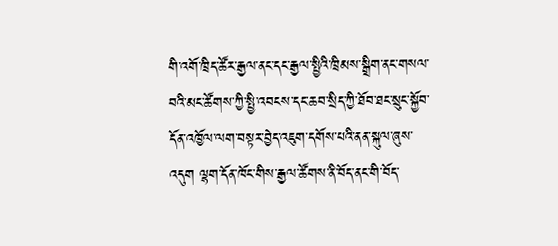གི་འགོ་ཁྲིད་ཚོར་རྒྱལ་ནང་དང་རྒྱལ་སྤྱིའི་ཁྲིམས་སྒྲིག་ནང་གསལ་བའི་མང་ཚོགས་ཀྱི་སྤྱི་འབངས་དང་ཆབ་སྲིད་ཀྱི་ཐོབ་ཐང་སྲུང་སྐྱོབ་དོན་འཁྱོལ་ལག་བསྟར་བྱེད་འཇུག་དགོས་པའི་ནན་སྐུལ་ཞུས་འདུག ལྷག་དོན་ཁོང་གིས་རྒྱལ་ཚོགས་ནི་བོད་ནང་གི་བོད་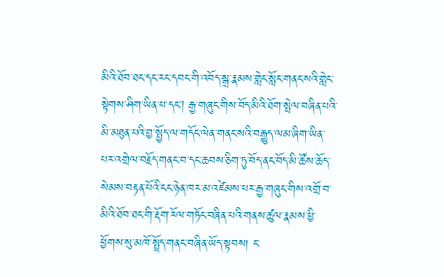མིའི་ཐོབ་ཐང་དང་རང་དབང་གི་འབོད་སྒྲ་རྣམས་གླེང་སློང་གནང་སའི་གླེང་སྟེགས་ཤིག་ཡིན་པ་དང། རྒྱ་གཞུང་གིས་བོད་མིའི་ཐོག་སྤེལ་བཞིན་པའི་མི་མཐུན་པའི་བྱ་སྤྱོད་ལ་གདོང་ལེན་གནང་སའི་བརྒྱུད་ལམ་ཞིག་ཡིན་པར་འགྲེལ་བརྗོད་གནང་བ་དང་ཆབས་ཅིག་ཏུ་བོད་ནང་བོད་མི་ཚོས་ཆོད་སེམས་བརྟན་པོའི་ངང་ཉེན་ཁར་མ་འཛེམས་པར་རྒྱ་གཞུང་གིས་འགྲོ་བ་མིའི་ཐོབ་ཐང་གི་རྡོག་རོལ་གཏོང་བཞིན་པའི་གནས་ཚུལ་རྣམས་ཕྱི་ཕྱོགས་སུ་མཁོ་སྤྲོད་གནང་བཞིན་ཡོད་སྟབས། ང་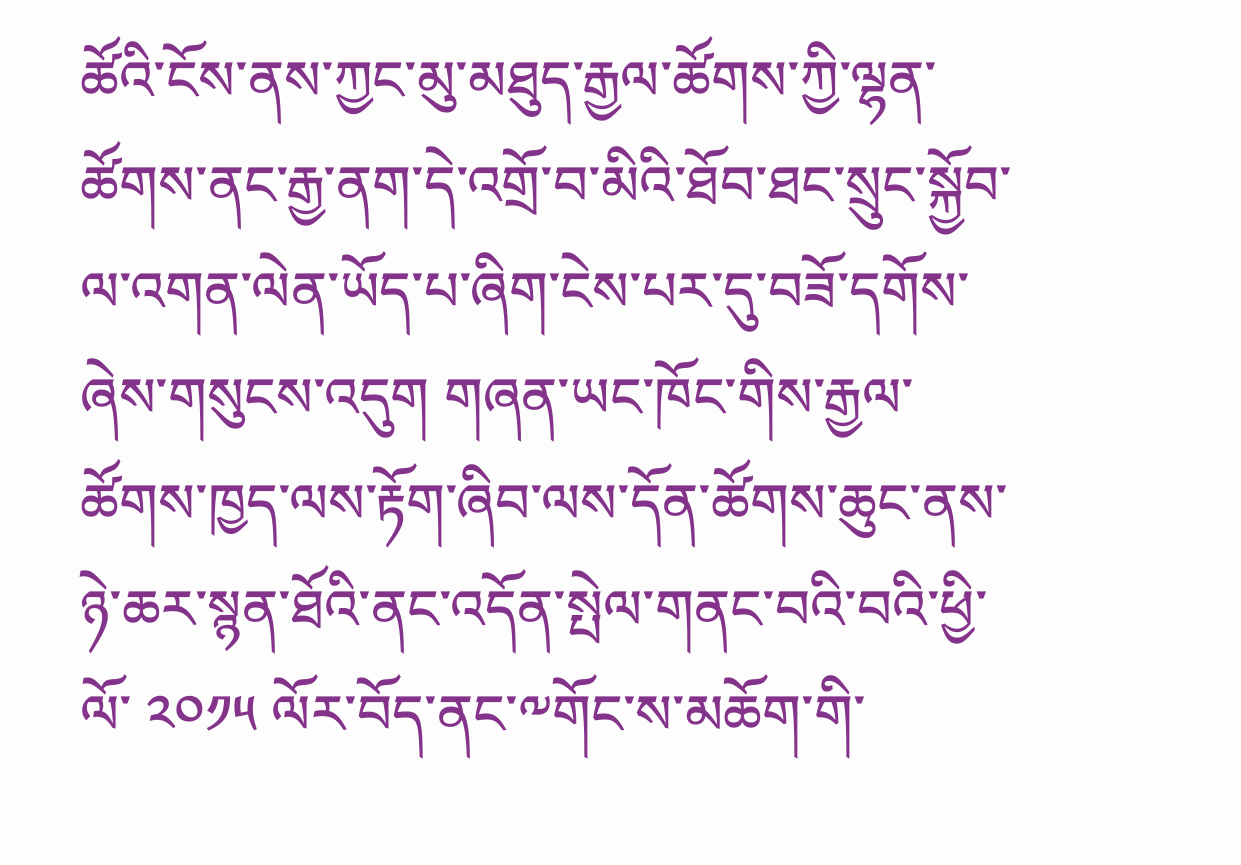ཚོའི་ངོས་ནས་ཀྱང་མུ་མཐུད་རྒྱལ་ཚོགས་ཀྱི་ལྷན་ཚོགས་ནང་རྒྱ་ནག་དེ་འགྲོ་བ་མིའི་ཐོབ་ཐང་སྲུང་སྐྱོབ་ལ་འགན་ལེན་ཡོད་པ་ཞིག་ངེས་པར་དུ་བཟོ་དགོས་ཞེས་གསུངས་འདུག གཞན་ཡང་ཁོང་གིས་རྒྱལ་ཚོགས་ཁྱད་ལས་རྟོག་ཞིབ་ལས་དོན་ཚོགས་ཆུང་ནས་ཉེ་ཆར་སྙན་ཐོའི་ནང་འདོན་སྤེལ་གནང་བའི་བའི་ཕྱི་ལོ་ ༢༠༡༥ ལོར་བོད་ནང་༸གོང་ས་མཆོག་གི་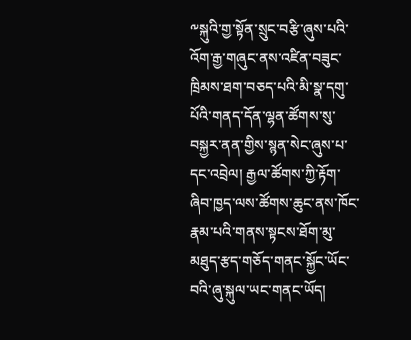༸སྐུའི་གྱ་སྟོན་སྲུང་བརྩི་ཞུས་པའི་འོག་རྒྱ་གཞུང་ནས་འཛིན་བཟུང་ཁྲིམས་ཐག་བཅད་པའི་མི་སྣ་དགུ་པོའི་གནད་དོན་ལྷན་ཚོགས་སུ་བསྐྱར་ནན་གྱིས་སྙན་སེང་ཞུས་པ་དང་འབྲེལ། རྒྱལ་ཚོགས་ཀྱི་རྟོག་ཞིབ་ཁྱད་ལས་ཚོགས་ཆུང་ནས་ཁོང་རྣམ་པའི་གནས་སྟངས་ཐོག་མུ་མཐུད་རྩད་གཅོད་གནང་སྐྱོང་ཡོང་བའི་ཞུ་སྐུལ་ཡང་གནང་ཡོད།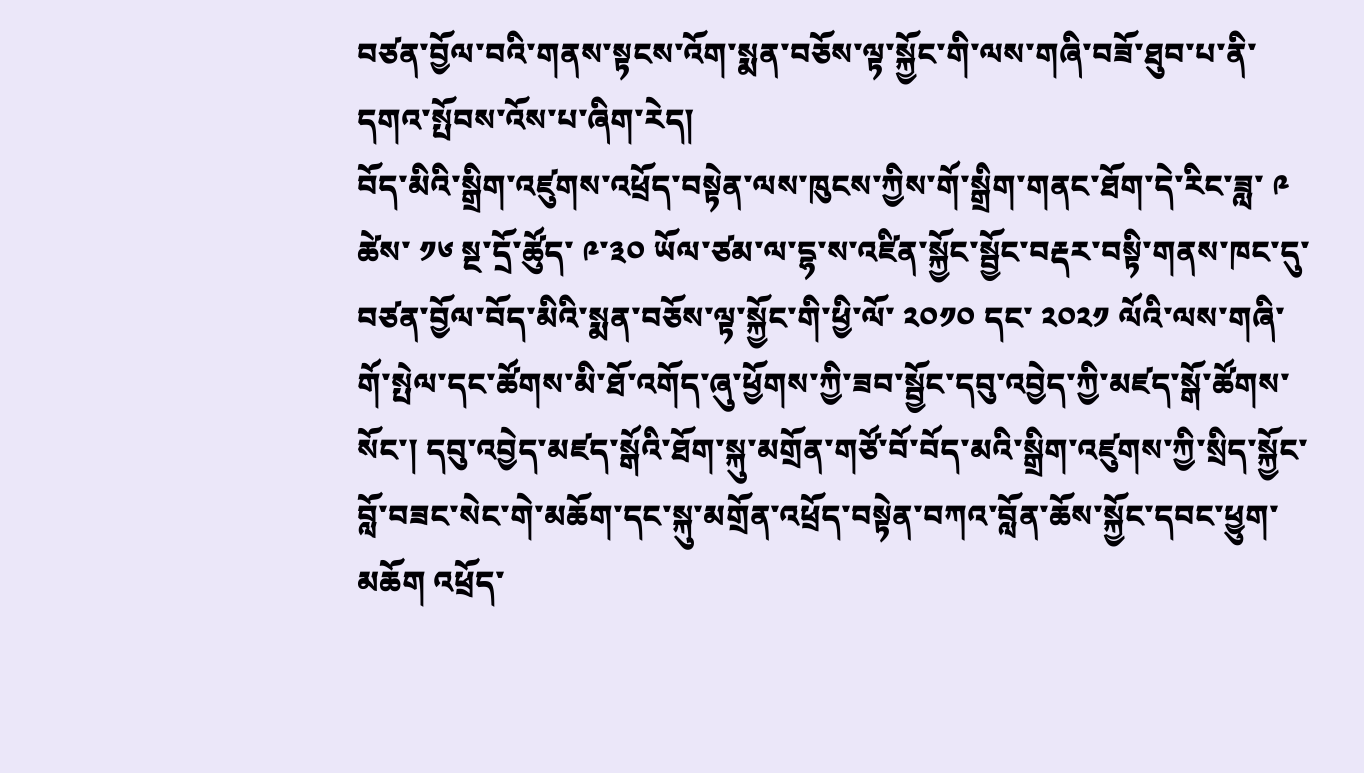བཙན་བྱོལ་བའི་གནས་སྟངས་འོག་སྨན་བཅོས་ལྟ་སྐྱོང་གི་ལས་གཞི་བཟོ་ཐུབ་པ་ནི་དགའ་སྤོབས་འོས་པ་ཞིག་རེད།
བོད་མིའི་སྒྲིག་འཛུགས་འཕྲོད་བསྟེན་ལས་ཁུངས་ཀྱིས་གོ་སྒྲིག་གནང་ཐོག་དེ་རིང་ཟླ་ ༩ ཚེས་ ༡༦ སྔ་དྲོ་ཚོུད་ ༩་༣༠ ཡོལ་ཙམ་ལ་དྷ་ས་འཛིན་སྐྱོང་སྦྱོང་བརྡར་བསྟི་གནས་ཁང་དུ་བཙན་བྱོལ་བོད་མིའི་སྨན་བཅོས་ལྟ་སྐྱོང་གི་ཕྱི་ལོ་ ༢༠༡༠ དང་ ༢༠༢༡ ལོའི་ལས་གཞི་གོ་སྤེལ་དང་ཚོགས་མི་ཐོ་འགོད་ཞུ་ཕྱོགས་ཀྱི་ཟབ་སྦྱོང་དབུ་འབྱེད་ཀྱི་མཛད་སྒོ་ཚོགས་སོང་། དབུ་འབྱེད་མཛད་སྒོའི་ཐོག་སྐུ་མགྲོན་གཙོ་བོ་བོད་མའི་སྒྲིག་འཛུགས་ཀྱི་སྲིད་སྐྱོང་བློ་བཟང་སེང་གེ་མཆོག་དང་སྐུ་མགྲོན་འཕྲོད་བསྟེན་བཀའ་བློན་ཆོས་སྐྱོང་དབང་ཕྱུག་མཆོག འཕྲོད་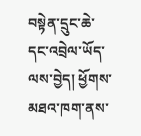བསྟེན་དྲུང་ཆེ་དང་འབྲེལ་ཡོད་ལས་བྱེད། ཕྱོགས་མཐའ་ཁག་ནས་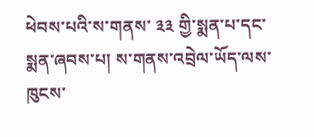ཕེབས་པའི་ས་གནས་ ༣༣ གྱི་སྨན་པ་དང་སྨན་ཞབས་པ། ས་གནས་འབྲེལ་ཡོད་ལས་ཁུངས་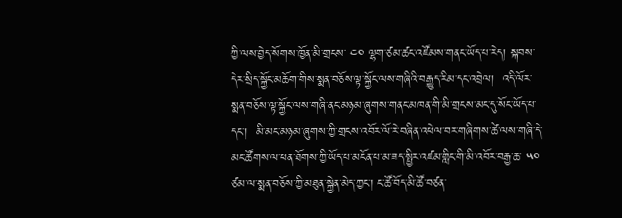ཀྱི་ལས་བྱེད་སོགས་ཁྱོན་མི་གྲངས་ ༤༠ ལྷག་ཙམ་ཚང་འཛོམས་གནང་ཡོད་པ་རེད། སྐབས་དེར་སྲིད་སྐྱོང་མཆོག་གིས་སྨན་བཅོས་ལྟ་སྐྱོང་ལས་གཞིའི་བརྒྱུད་རིམ་དང་འབྲེལ།  འདི་ལོར་སྨན་བཅོས་ལྟ་སྐྱོང་ལས་གཞི་ནང་མཉམ་ཞུགས་གནང་མཁན་གི་མི་གྲངས་མང་དུ་སོང་ཡོད་པ་དང་།  མི་མང་མཉམ་ཞུགས་ཀྱི་གྲངས་འབོར་ལོ་རེ་བཞིན་འཕེལ་བར་གཞིགས་ཚེ་ལས་གཞི་དེ་མང་ཚོགས་ལ་ཕན་ཐོགས་ཀྱི་ཡོད་པ་མངོན་པ་མ་ཟད་སྤྱིར་འཛམ་གླིང་གི་མི་འབོར་བརྒྱ་ཆ་ ༥༠ ཙམ་ལ་སྨན་བཅོས་ཀྱི་མཐུན་སྐྱེན་མེད་ཀྱང་། ང་ཚོ་བོད་མི་ཚོ་བཙན་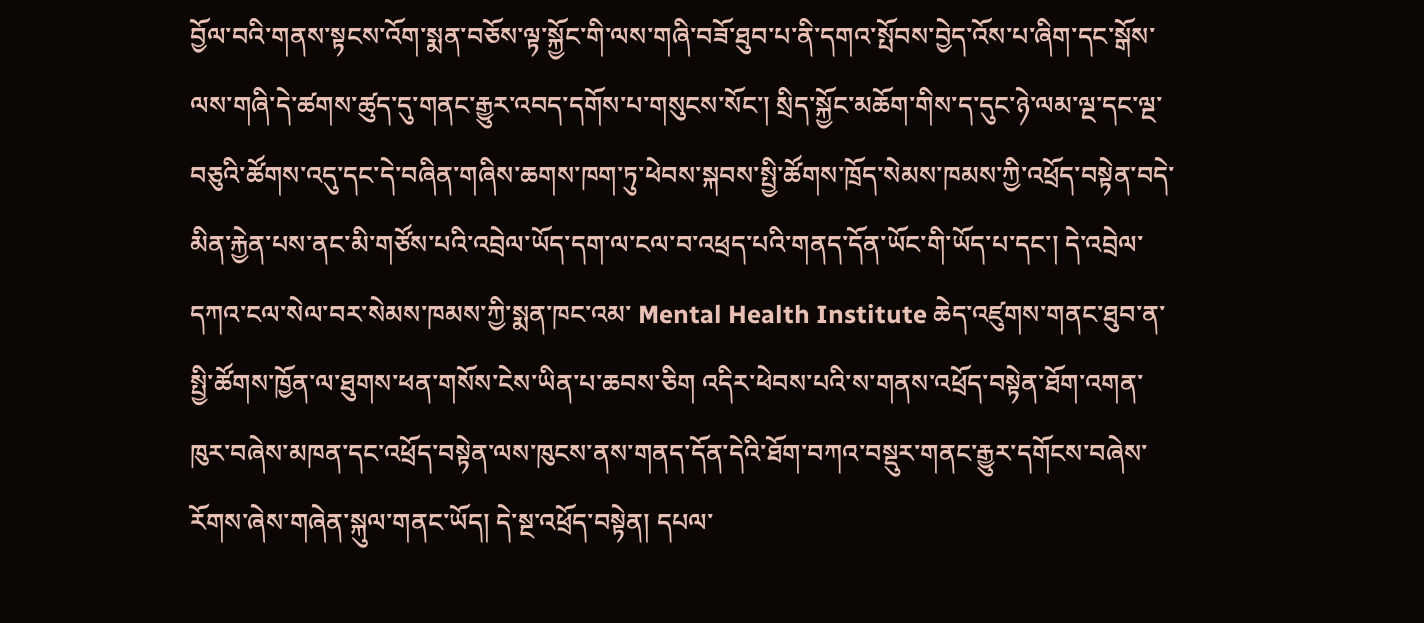བྱོལ་བའི་གནས་སྟངས་འོག་སྨན་བཅོས་ལྟ་སྐྱོང་གི་ལས་གཞི་བཟོ་ཐུབ་པ་ནི་དགའ་སྤོབས་བྱེད་འོས་པ་ཞིག་དང་སྒོས་ལས་གཞི་དེ་ཚགས་ཚུད་དུ་གནང་རྒྱུར་འབད་དགོས་པ་གསུངས་སོང་། སྲིད་སྐྱོང་མཆོག་གིས་ད་དུང་ཉེ་ལམ་ལྔ་དང་ལྔ་བཅུའི་ཚོགས་འདུ་དང་དེ་བཞིན་གཞིས་ཆགས་ཁག་ཏུ་ཕེབས་སྐབས་སྤྱི་ཚོགས་ཁྲོད་སེམས་ཁམས་ཀྱི་འཕྲོད་བསྟེན་བདེ་མིན་རྐྱེན་པས་ནང་མི་གཙོས་པའི་འབྲེལ་ཡོད་དག་ལ་ངལ་བ་འཕྲད་པའི་གནད་དོན་ཡོང་གི་ཡོད་པ་དང་། དེ་འབྲེལ་དཀའ་ངལ་སེལ་བར་སེམས་ཁམས་ཀྱི་སྨན་ཁང་འམ་ Mental Health Institute ཆེད་འཛུགས་གནང་ཐུབ་ན་སྤྱི་ཚོགས་ཁྱོན་ལ་ཐུགས་ཕན་གསོས་ངེས་ཡིན་པ་ཆབས་ཅིག འདིར་ཕེབས་པའི་ས་གནས་འཕྲོད་བསྟེན་ཐོག་འགན་ཁུར་བཞེས་མཁན་དང་འཕྲོད་བསྟེན་ལས་ཁུངས་ནས་གནད་དོན་དེའི་ཐོག་བཀའ་བསྡུར་གནང་རྒྱུར་དགོངས་བཞེས་རོགས་ཞེས་གཞེན་སྐུལ་གནང་ཡོད། དེ་སྔ་འཕྲོད་བསྟེན། དཔལ་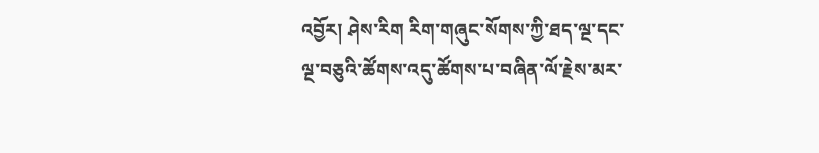འབྱོར། ཤེས་རིག རིག་གཞུང་སོགས་ཀྱི་ཐད་ལྔ་དང་ལྔ་བཅུའི་ཚོགས་འདུ་ཚོགས་པ་བཞིན་ལོ་རྗེས་མར་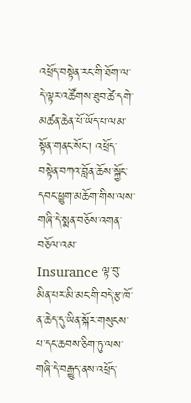འཕྲོད་བསྟེན་རང་གི་ཐོག་ལ་དེ་ལྟར་འཚོགས་ཐུབ་ཚེ་དགེ་མཚན་ཆེན་པོ་ཡོད་པ་ལམ་སྟོན་གནང་སོང་། འཕྲོད་བསྟེན་བཀའ་བློན་ཆོས་སྐྱོང་དབང་ཕྱུག་མཆོག་གིས་ལས་གཞི་དེ་སྨན་བཅོས་འགན་བཅོལ་འམ་ Insurance ལྟ་བུ་མིན་པར་མི་མང་གི་བདེ་རྩ་ཁོ་ན་ཆེད་དུ་ཡིན་སྐོར་གསུངས་པ་དང་ཆབས་ཅིག་ཏུ་ལས་གཞི་དེ་བརྒྱུད་ནས་འཕྲོད་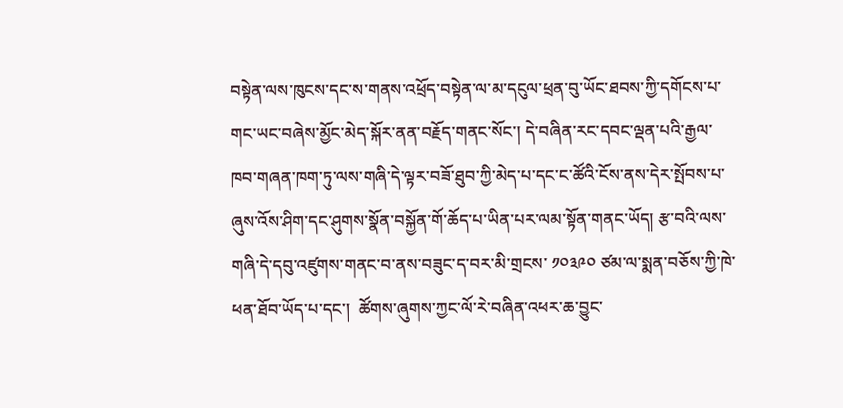བསྟེན་ལས་ཁུངས་དང་ས་གནས་འཕྲོད་བསྟེན་ལ་མ་དངུལ་ཕྲན་བུ་ཡོང་ཐབས་ཀྱི་དགོངས་པ་གང་ཡང་བཞེས་མྱོང་མེད་སྐོར་ནན་བརྗོད་གནང་སོང་། དེ་བཞིན་རང་དབང་ལྡན་པའི་རྒྱལ་ཁབ་གཞན་ཁག་ཏུ་ལས་གཞི་དེ་ལྟར་བཟོ་ཐུབ་ཀྱི་མེད་པ་དང་ང་ཚོའི་ངོས་ནས་དེར་སྤོབས་པ་ཞུས་འོས་ཤིག་དང་ཤུགས་སྣོན་བསྐྱོན་གོ་ཆོད་པ་ཡིན་པར་ལམ་སྟོན་གནང་ཡོད། རྩ་བའི་ལས་གཞི་དེ་དབུ་འཛུགས་གནང་བ་ནས་བཟུང་ད་བར་མི་གྲངས་ ༡༠༣༩༠ ཙམ་ལ་སྨན་བཅོས་ཀྱི་ཁེ་ཕན་ཐོབ་ཡོད་པ་དང་།  ཚོགས་ཞུགས་ཀྱང་ལོ་རེ་བཞིན་འཕར་ཆ་བྱུང་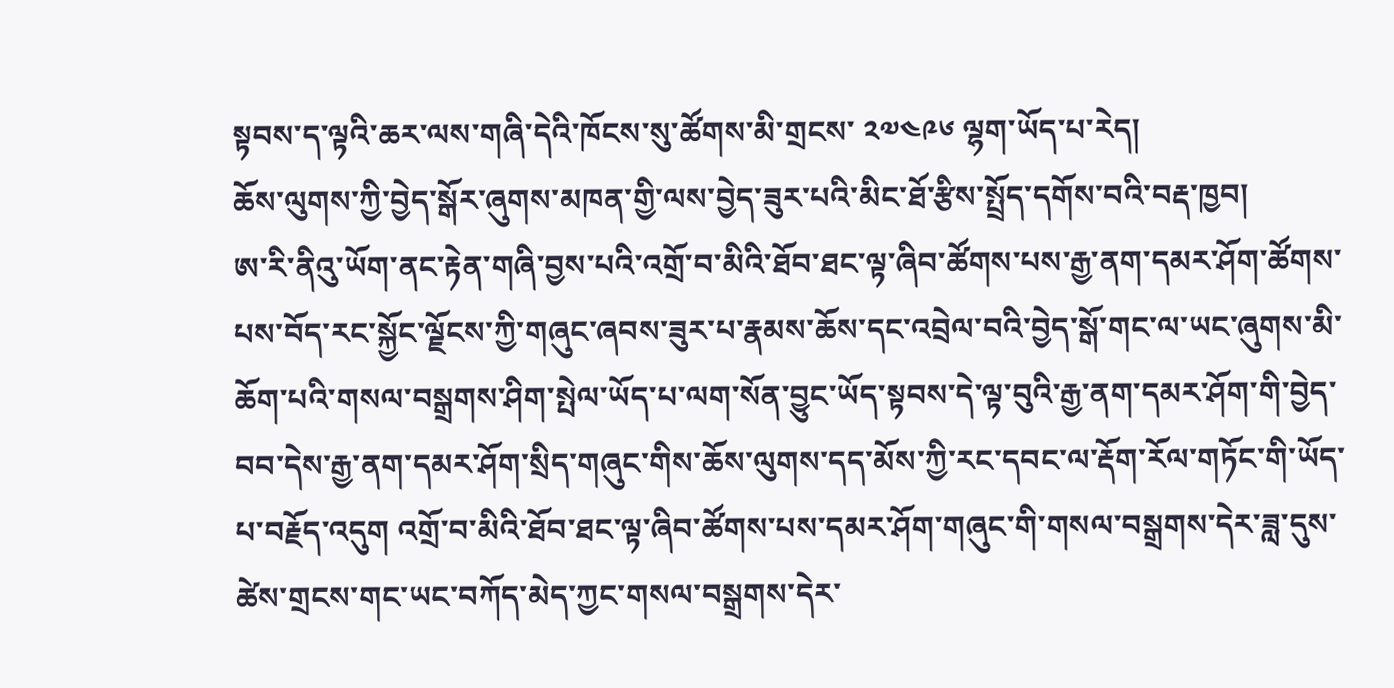སྟབས་ད་ལྟའི་ཆར་ལས་གཞི་དེའི་ཁོངས་སུ་ཚོགས་མི་གྲངས་ ༢༧༤༩༦ ལྷག་ཡོད་པ་རེད།
ཆོས་ལུགས་ཀྱི་བྱེད་སྒོར་ཞུགས་མཁན་གྱི་ལས་བྱེད་ཟུར་པའི་མིང་ཐོ་རྩིས་སྤྲོད་དགོས་བའི་བརྡ་ཁྱབ།
ཨ་རི་ནིའུ་ཡོག་ནང་རྟེན་གཞི་བྱས་པའི་འགྲོ་བ་མིའི་ཐོབ་ཐང་ལྟ་ཞིབ་ཚོགས་པས་རྒྱ་ནག་དམར་ཤོག་ཚོགས་པས་བོད་རང་སྐྱོང་ལྗོངས་ཀྱི་གཞུང་ཞབས་ཟུར་པ་རྣམས་ཆོས་དང་འབྲེལ་བའི་བྱེད་སྒོ་གང་ལ་ཡང་ཞུགས་མི་ཆོག་པའི་གསལ་བསྒྲགས་ཤིག་སྤེལ་ཡོད་པ་ལག་སོན་བྱུང་ཡོད་སྟབས་དེ་ལྟ་བུའི་རྒྱ་ནག་དམར་ཤོག་གི་བྱེད་བབ་དེས་རྒྱ་ནག་དམར་ཤོག་སྲིད་གཞུང་གིས་ཆོས་ལུགས་དད་མོས་ཀྱི་རང་དབང་ལ་རྡོག་རོལ་གཏོང་གི་ཡོད་པ་བརྗོད་འདུག འགྲོ་བ་མིའི་ཐོབ་ཐང་ལྟ་ཞིབ་ཚོགས་པས་དམར་ཤོག་གཞུང་གི་གསལ་བསྒྲགས་དེར་ཟླ་དུས་ཚེས་གྲངས་གང་ཡང་བཀོད་མེད་ཀྱང་གསལ་བསྒྲགས་དེར་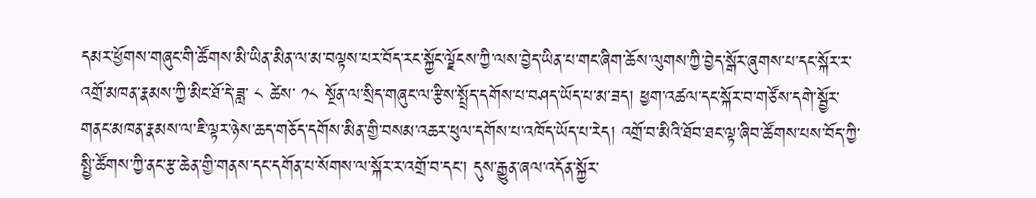དམར་ཕྱོགས་གཞུང་གི་ཚོགས་མི་ཡིན་མིན་ལ་མ་བལྟས་པར་བོད་རང་སྐྱོང་ལྗོངས་ཀྱི་ལས་བྱེད་ཡིན་པ་གང་ཞིག་ཆོས་ལུགས་ཀྱི་བྱེད་སྒོར་ཞུགས་པ་དང་སྐོར་ར་འགྲོ་མཁན་རྣམས་ཀྱི་མིང་ཐོ་དེ་ཟླ་ ༨ ཚེས་ ༡༨ སྔོན་ལ་སྲིད་གཞུང་ལ་རྩིས་སྤྲོད་དགོས་པ་བཤད་ཡོད་པ་མ་ཟད། ཕྱག་འཚལ་དང་སྐོར་བ་གཙོས་དགེ་སྦྱོར་གནང་མཁན་རྣམས་ལ་ཇི་ལྟར་ཉེས་ཆད་གཅོད་དགོས་མིན་གྱི་བསམ་འཆར་ཕུལ་དགོས་པ་འཁོད་ཡོད་པ་རེད། འགྲོ་བ་མིའི་ཐོབ་ཐང་ལྟ་ཞིབ་ཚོགས་པས་བོད་ཀྱི་སྤྱི་ཚོགས་ཀྱི་ནང་རྩ་ཆེན་གྱི་གནས་དང་དགོན་པ་སོགས་ལ་སྐོར་ར་འགྲོ་བ་དང་། དུས་རྒྱུན་ཞལ་འདོན་སྐྱོར་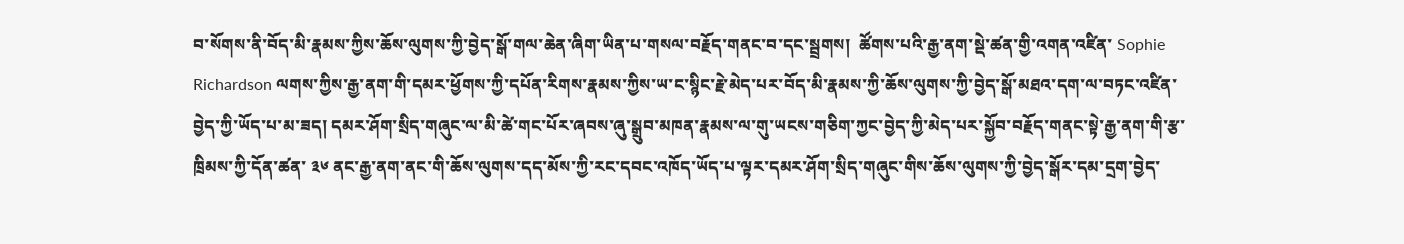བ་སོགས་ནི་བོད་མི་རྣམས་ཀྱིས་ཆོས་ལུགས་ཀྱི་བྱེད་སྒོ་གལ་ཆེན་ཞིག་ཡིན་པ་གསལ་བརྗོད་གནང་བ་དང་སྦྲགས།  ཚོགས་པའི་རྒྱ་ནག་སྡེ་ཚན་གྱི་འགན་འཛིན་ Sophie Richardson ལགས་ཀྱིས་རྒྱ་ནག་གི་དམར་ཕྱོགས་ཀྱི་དཔོན་རིགས་རྣམས་ཀྱིས་ཡ་ང་སྙིང་རྗེ་མེད་པར་བོད་མི་རྣམས་ཀྱི་ཆོས་ལུགས་ཀྱི་བྱེད་སྒོ་མཐའ་དག་ལ་བཏང་འཛིན་བྱེད་ཀྱི་ཡོད་པ་མ་ཟད། དམར་ཤོག་སྲིད་གཞུང་ལ་མི་ཚེ་གང་པོར་ཞབས་ཞུ་སྒྲུབ་མཁན་རྣམས་ལ་གུ་ཡངས་གཅིག་ཀྱང་བྱེད་ཀྱི་མེད་པར་སྐྱོབ་བརྗོད་གནང་སྟེ་རྒྱ་ནག་གི་རྩ་ཁྲིམས་ཀྱི་དོན་ཚན་ ༣༦ ནང་རྒྱ་ནག་ནང་གི་ཆོས་ལུགས་དད་མོས་ཀྱི་རང་དབང་འཁོད་ཡོད་པ་ལྟར་དམར་ཤོག་སྲིད་གཞུང་གིས་ཆོས་ལུགས་ཀྱི་བྱེད་སྒོར་དམ་དྲག་བྱེད་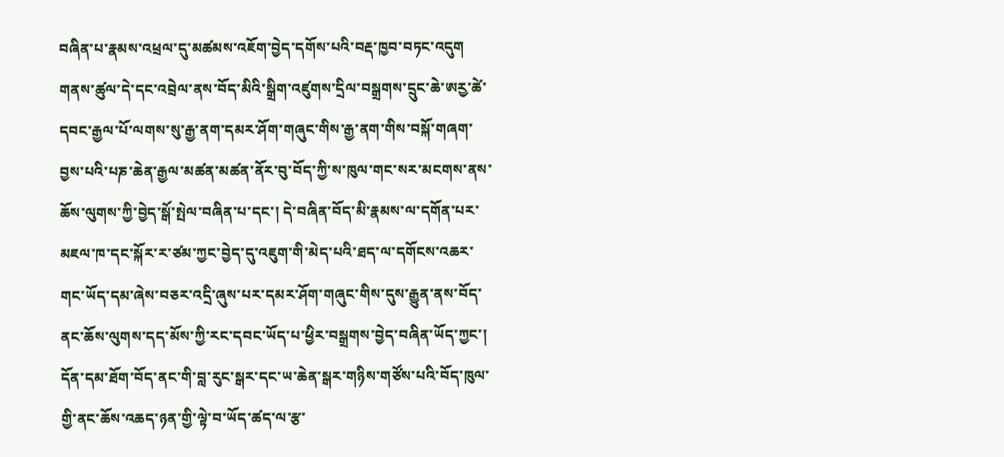བཞིན་པ་རྣམས་འཕྲལ་དུ་མཚམས་འཇོག་བྱེད་དགོས་པའི་བརྡ་ཁྱབ་བཏང་འདུག གནས་ཚུལ་དེ་དང་འབྲེལ་ནས་བོད་མིའི་སྒྲིག་འཛུགས་དྲིལ་བསྒྲགས་དྲུང་ཆེ་ཨརྱ་ཚེ་དབང་རྒྱལ་པོ་ལགས་སུ་རྒྱ་ནག་དམར་ཤོག་གཞུང་གིས་རྒྱ་ནག་གིས་བསྐོ་གཞག་བྱས་པའི་པཎ་ཆེན་རྒྱལ་མཚན་མཚན་ནོར་བུ་བོད་ཀྱི་ས་ཁུལ་གང་སར་མངགས་ནས་ཆོས་ལུགས་ཀྱི་བྱེད་སྒོ་སྤེལ་བཞིན་པ་དང་། དེ་བཞིན་བོད་མི་རྣམས་ལ་དགོན་པར་མཇལ་ཁ་དང་སྐོར་ར་ཙམ་ཀྱང་བྱེད་དུ་འཇུག་གི་མེད་པའི་ཐད་ལ་དགོངས་འཆར་གང་ཡོད་དམ་ཞེས་བཅར་འདྲི་ཞུས་པར་དམར་ཤོག་གཞུང་གིས་དུས་རྒྱུན་ནས་བོད་ནང་ཆོས་ལུགས་དད་མོས་ཀྱི་རང་དབང་ཡོད་པ་ཕྱིར་བསྒྲགས་བྱེད་བཞིན་ཡོད་ཀྱང་། དོན་དམ་ཐོག་བོད་ནང་གི་བླ་རུང་སྒར་དང་ཡ་ཆེན་སྒར་གཉིས་གཙོས་པའི་བོད་ཁུལ་གྱི་ནང་ཆོས་འཆད་ཉན་གྱི་ལྟེ་བ་ཡོད་ཚད་ལ་རྩ་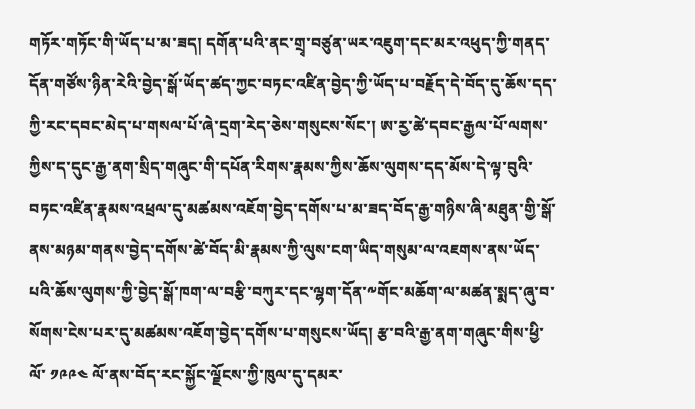གཏོར་གཏོང་གི་ཡོད་པ་མ་ཟད། དགོན་པའི་ནང་གྲྭ་བཙུན་ཡར་འཇུག་དང་མར་འཕུད་ཀྱི་གནད་དོན་གཙོས་ཉིན་རེའི་བྱེད་སྒོ་ཡོད་ཚད་ཀྱང་བཏང་འཛིན་བྱེད་ཀྱི་ཡོད་པ་བརྗོད་དེ་བོད་དུ་ཆོས་དད་ཀྱི་རང་དབང་མེད་པ་གསལ་པོ་ཞེ་དྲག་རེད་ཅེས་གསུངས་སོང་། ཨ་རྱ་ཚེ་དབང་རྒྱལ་པོ་ལགས་ཀྱིས་ད་དུང་རྒྱ་ནག་སྲིད་གཞུང་གི་དཔོན་རིགས་རྣམས་ཀྱིས་ཆོས་ལུགས་དད་མོས་དེ་ལྟ་བུའི་བཏང་འཛིན་རྣམས་འཕྲལ་དུ་མཚམས་འཇོག་བྱེད་དགོས་པ་མ་ཟད་བོད་རྒྱ་གཉིས་ཞི་མཐུན་གྱི་སྒོ་ནས་མཉམ་གནས་བྱེད་དགོས་ཚེ་བོད་མི་རྣམས་ཀྱི་ལུས་ངག་ཡིད་གསུམ་ལ་འཇགས་ནས་ཡོད་པའི་ཆོས་ལུགས་ཀྱི་བྱེད་སྒོ་ཁག་ལ་བརྩི་བཀུར་དང་ལྷག་དོན་༸གོང་མཆོག་ལ་མཚན་སྨད་ཞུ་བ་སོགས་ངེས་པར་དུ་མཚམས་འཇོག་བྱེད་དགོས་པ་གསུངས་ཡོད། རྩ་བའི་རྒྱ་ནག་གཞུང་གིས་ཕྱི་ལོ་ ༡༩༩༤ ལོ་ནས་བོད་རང་སྐྱོང་ལྗོངས་ཀྱི་ཁུལ་དུ་དམར་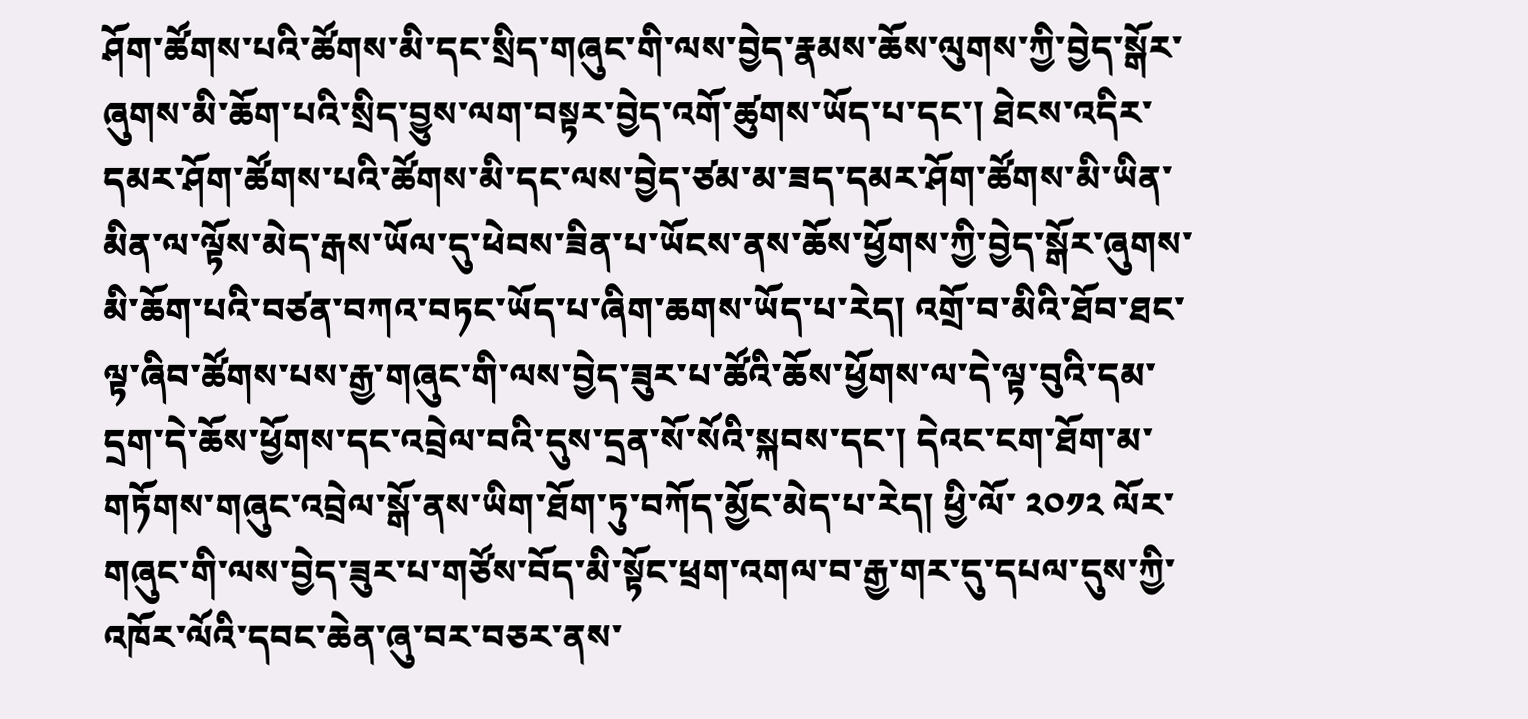ཤོག་ཚོགས་པའི་ཚོགས་མི་དང་སྲིད་གཞུང་གི་ལས་བྱེད་རྣམས་ཆོས་ལུགས་ཀྱི་བྱེད་སྒོར་ཞུགས་མི་ཆོག་པའི་སྲིད་བྱུས་ལག་བསྟར་བྱེད་འགོ་ཚུགས་ཡོད་པ་དང་། ཐེངས་འདིར་དམར་ཤོག་ཚོགས་པའི་ཚོགས་མི་དང་ལས་བྱེད་ཙམ་མ་ཟད་དམར་ཤོག་ཚོགས་མི་ཡིན་མིན་ལ་ལྟོས་མེད་རྒས་ཡོལ་དུ་ཕེབས་ཟིན་པ་ཡོངས་ནས་ཆོས་ཕྱོགས་ཀྱི་བྱེད་སྒོར་ཞུགས་མི་ཆོག་པའི་བཙན་བཀའ་བཏང་ཡོད་པ་ཞིག་ཆགས་ཡོད་པ་རེད། འགྲོ་བ་མིའི་ཐོབ་ཐང་ལྟ་ཞིབ་ཚོགས་པས་རྒྱ་གཞུང་གི་ལས་བྱེད་ཟུར་པ་ཚོའི་ཆོས་ཕྱོགས་ལ་དེ་ལྟ་བུའི་དམ་དྲག་དེ་ཆོས་ཕྱོགས་དང་འབྲེལ་བའི་དུས་དྲན་སོ་སོའི་སྐབས་དང་། དེའང་ངག་ཐོག་མ་གཏོགས་གཞུང་འབྲེལ་སྒོ་ནས་ཡིག་ཐོག་ཏུ་བཀོད་མྱོང་མེད་པ་རེད། ཕྱི་ལོ་ ༢༠༡༢ ལོར་གཞུང་གི་ལས་བྱེད་ཟུར་པ་གཙོས་བོད་མི་སྟོང་ཕྲག་འགལ་བ་རྒྱ་གར་དུ་དཔལ་དུས་ཀྱི་འཁོར་ལོའི་དབང་ཆེན་ཞུ་བར་བཅར་ནས་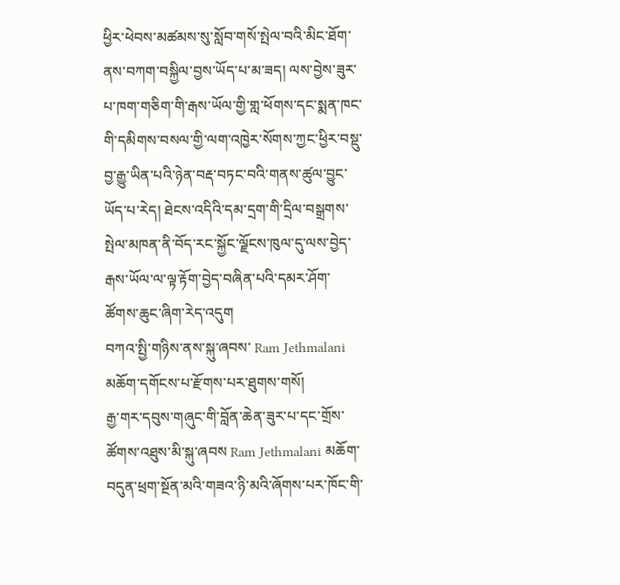ཕྱིར་ཕེབས་མཚམས་སུ་སློབ་གསོ་སྤེལ་བའི་མིང་ཐོག་ནས་བཀག་བསྐྱིལ་བྱས་ཡོད་པ་མ་ཟད། ལས་བྱེས་ཟུར་པ་ཁག་གཅིག་གི་རྒས་ཡོལ་གྱི་གླ་ཕོགས་དང་སྨན་ཁང་གི་དམིགས་བསལ་གྱི་ལག་འཁྱེར་སོགས་ཀྱང་ཕྱིར་བསྡུ་བྱ་རྒྱུ་ཡིན་པའི་ཉེན་བརྡ་བཏང་བའི་གནས་ཚུལ་བྱུང་ཡོད་པ་རེད། ཐེངས་འདིའི་དམ་དྲག་གི་དྲིལ་བསྒྲགས་སྤེལ་མཁན་ནི་བོད་རང་སྐྱོང་ལྗོངས་ཁུལ་དུ་ལས་བྱེད་རྒས་ཡོལ་ལ་ལྟ་རྟོག་བྱེད་བཞིན་པའི་དམར་ཤོག་ཚོགས་ཆུང་ཞིག་རེད་འདུག
བཀའ་སྤྱི་གཉིས་ནས་སྐུ་ཞབས་ Ram Jethmalani མཆོག་དགོངས་པ་རྫོགས་པར་ཐུགས་གསོ།
རྒྱ་གར་དབུས་གཞུང་གི་བློན་ཆེན་ཟུར་པ་དང་གྲོས་ཚོགས་འཐུས་མི་སྐུ་ཞབས Ram Jethmalani མཆོག་བདུན་ཕྲག་སྔོན་མའི་གཟའ་ཉི་མའི་ཞོགས་པར་ཁོང་གི་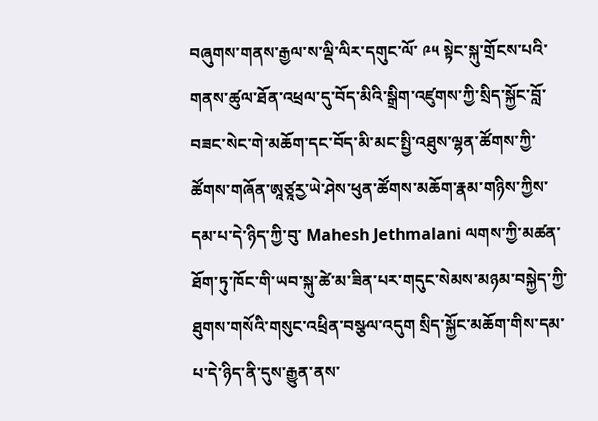བཞུགས་གནས་རྒྱལ་ས་ལྡི་ལིར་དགུང་ལོ་ ༩༥ སྟེང་སྐུ་གྲོངས་པའི་གནས་ཚུལ་ཐོན་འཕྲལ་དུ་བོད་མིའི་སྒྲིག་འཛུགས་ཀྱི་སྲིད་སྐྱོང་བློ་བཟང་སེང་གེ་མཆོག་དང་བོད་མི་མང་སྤྱི་འཐུས་ལྷན་ཚོགས་ཀྱི་ཚོགས་གཞོན་ཨཱཙཱརྱ་ཡེ་ཤེས་ཕུན་ཚོགས་མཆོག་རྣམ་གཉིས་ཀྱིས་དམ་པ་དེ་ཉིད་ཀྱི་བུ་ Mahesh Jethmalani ལགས་ཀྱི་མཚན་ཐོག་ཏུ་ཁོང་གི་ཡབ་སྐུ་ཚེ་མ་ཟིན་པར་གདུང་སེམས་མཉམ་བསྐྱེད་ཀྱི་ཐུགས་གསོའི་གསུང་འཕྲིན་བསྩལ་འདུག སྲིད་སྐྱོང་མཆོག་གིས་དམ་པ་དེ་ཉིད་ནི་དུས་རྒྱུན་ནས་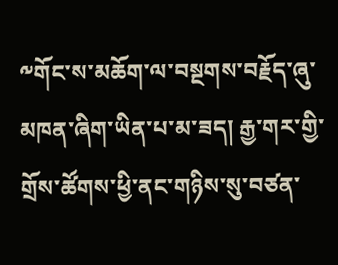༸གོང་ས་མཆོག་ལ་བསྔགས་བརྗོད་ཞུ་མཁན་ཞིག་ཡིན་པ་མ་ཟད། རྒྱ་གར་གྱི་གྲོས་ཚོགས་ཕྱི་ནང་གཉིས་སུ་བཙན་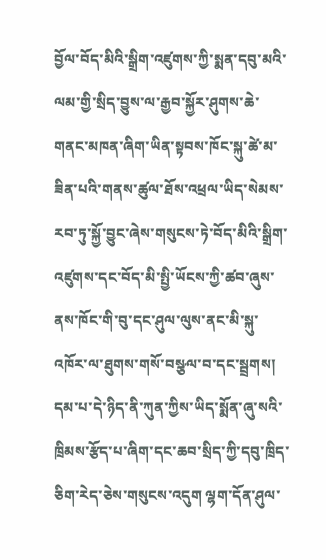བྱོལ་བོད་མིའི་སྒྲིག་འཛུགས་ཀྱི་སྨན་དབུ་མའི་ལམ་གྱི་སྲིད་བྱུས་ལ་རྒྱབ་སྐྱོར་ཤུགས་ཆེ་གནང་མཁན་ཞིག་ཡིན་སྟབས་ཁོང་སྐུ་ཚེ་མ་ཟིན་པའི་གནས་ཚུལ་ཐོས་འཕྲལ་ཡིད་སེམས་རབ་ཏུ་སྐྱོ་བྱུང་ཞེས་གསུངས་ཏེ་བོད་མིའི་སྒྲིག་འཛུགས་དང་བོད་མི་སྤྱི་ཡོངས་ཀྱི་ཚབ་ཞུས་ནས་ཁོང་གི་བུ་དང་ཤུལ་ལུས་ནང་མི་སྐུ་འཁོར་ལ་ཐུགས་གསོ་བསྩལ་བ་དང་སྦྲགས། དམ་པ་དེ་ཉིད་ནི་ཀུན་ཀྱིས་ཡིད་སྨོན་ཞུ་སའི་ཁྲིམས་རྩོད་པ་ཞིག་དང་ཆབ་སྲིད་ཀྱི་དབུ་ཁྲིད་ཅིག་རེད་ཅེས་གསུངས་འདུག ལྷག་དོན་ཤུལ་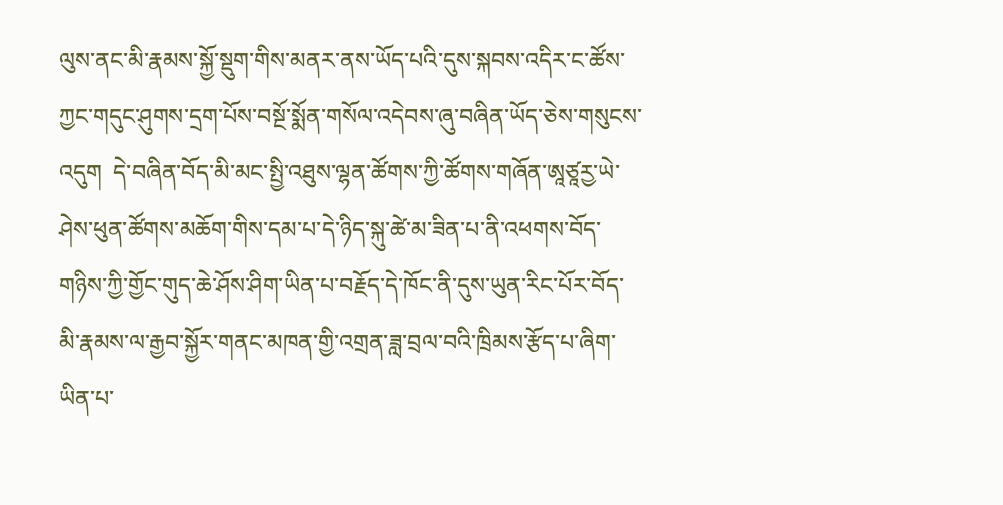ལུས་ནང་མི་རྣམས་སྐྱོ་སྡུག་གིས་མནར་ནས་ཡོད་པའི་དུས་སྐབས་འདིར་ང་ཚོས་ཀྱང་གདུང་ཤུགས་དྲག་པོས་བསྔོ་སྨོན་གསོལ་འདེབས་ཞུ་བཞིན་ཡོད་ཅེས་གསུངས་འདུག  དེ་བཞིན་བོད་མི་མང་སྤྱི་འཐུས་ལྷན་ཚོགས་ཀྱི་ཚོགས་གཞོན་ཨཱཙཱརྱ་ཡེ་ཤེས་ཕུན་ཚོགས་མཆོག་གིས་དམ་པ་དེ་ཉིད་སྐུ་ཚེ་མ་ཟིན་པ་ནི་འཕགས་བོད་གཉིས་ཀྱི་གྱོང་གུད་ཆེ་ཤོས་ཤིག་ཡིན་པ་བརྗོད་དེ་ཁོང་ནི་དུས་ཡུན་རིང་པོར་བོད་མི་རྣམས་ལ་རྒྱབ་སྐྱོར་གནང་མཁན་གྱི་འགྲན་ཟླ་བྲལ་བའི་ཁྲིམས་རྩོད་པ་ཞིག་ཡིན་པ་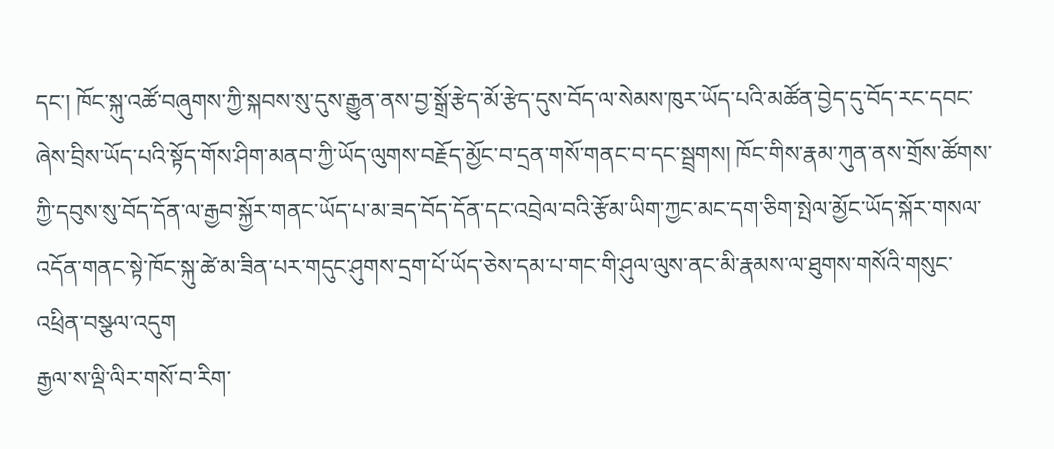དང་། ཁོང་སྐུ་འཚོ་བཞུགས་ཀྱི་སྐབས་སུ་དུས་རྒྱུན་ནས་བྱ་སྒྲོ་རྩེད་མོ་རྩེད་དུས་བོད་ལ་སེམས་ཁུར་ཡོད་པའི་མཚོན་བྱེད་དུ་བོད་རང་དབང་ཞེས་བྲིས་ཡོད་པའི་སྟོད་གོས་ཤིག་མནབ་ཀྱི་ཡོད་ལུགས་བརྗོད་མྱོང་བ་དྲན་གསོ་གནང་བ་དང་སྦྲགས། ཁོང་གིས་རྣམ་ཀུན་ནས་གྲོས་ཚོགས་ཀྱི་དབུས་སུ་བོད་དོན་ལ་རྒྱབ་སྐྱོར་གནང་ཡོད་པ་མ་ཟད་བོད་དོན་དང་འབྲེལ་བའི་རྩོམ་ཡིག་ཀྱང་མང་དག་ཅིག་སྤེལ་མྱོང་ཡོད་སྐོར་གསལ་འདོན་གནང་སྟེ་ཁོང་སྐུ་ཚེ་མ་ཟིན་པར་གདུང་ཤུགས་དྲག་པོ་ཡོད་ཅེས་དམ་པ་གང་གི་ཤུལ་ལུས་ནང་མི་རྣམས་ལ་ཐུགས་གསོའི་གསུང་འཕྲིན་བསྩལ་འདུག
རྒྱལ་ས་ལྡི་ལིར་གསོ་བ་རིག་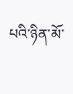པའི་ཉིན་མོ་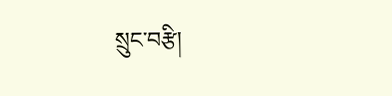སྲུང་བརྩི།